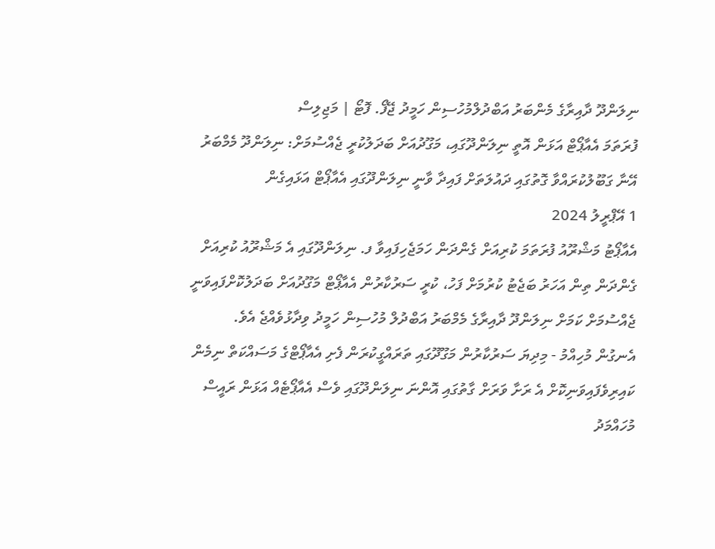ނިލަންދޫ ދާއިރާގެ މެންބަރު އަބްދުލްމުހުސިން ހަމީދު ޖޭފޯ. ފޮޓޯ | މަޖިލިސް
ފުރަތަމަ އެއާޕޯޓް އަޅަން އޮތީ ނިލަންދޫގައި، މަގޫދުއަށް ބަދަލުކުރީ ޖެއްސުމަށް: ނިލަންދޫ މެމްބަރު
އޭނާ ގަބޫލުކުރައްވާ ގޮތުގައި ދައުލަތަށް ފައިދާ ވާނީ ނިލަންދޫގައި އެއާޕޯޓް އަޅައިގެން
1 އޭޕްރީލު 2024
އެއާޕޯޓު މަޝްރޫއު ފުރަތަމަ ކުރިއަށް ގެންދަން ހަމަޖެހިފައިވާ ފ. ނިލަންދޫގައި އެ މަޝްރޫއު ކުރިއަށް ގެންދަން ތިން އަހަރު ބަޖެޓު ކުރުމަށް ފަހު، ކުރީ ސަރުކާރުން އެއާޕޯޓް މަގޫދުއަށް ބަދަލުކޮށްފައިވަނީ ޖެއްސުމަށް ކަމަށް ނިލަންދޫ ދާއިރާގެ މެމްބަރު އަބްދުލް މުހުސިން ހަމީދު ވިދާޅުވެއްޖެ އެވެ.
އެނގުން މުހިއްމު - މިދިޔަ ސަރުކާރުން މަގޫދޫގައި ތަރައްގީކުރަން ފެށި އެއާޕޯޓްގެ މަސައްކަތް ނިމެން ކައިރިވެފައިވަނިކޮށް އެ ރަށާ ވަރަށް ގާތުގައި އޮންނަ ނިލަންދޫގައި ވެސް އެއާޕޯޓެއް އަޅަން ރައީސް މުހައްމަދު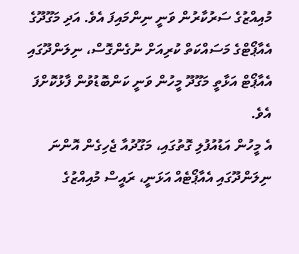މުއިއްޒުގެ ސަރުކާރުން ވަނީ ނިންމައިފަ އެވެ. އަދި މަގޫދޫގެ އެއާޕޯޓްގެ މަސައްކަތް ކުރިއަށް ނުގެންގޮސް، ނިލަންދޫގައި އެއާޕޯޓް އަޅާތީ މަގޫދޫ މީހުން ވަނީ ކަންބޮޑުވުން ފާޅުކޮށްފަ އެވެ.
އެ މީހުން އަޑުއުފުލި ގޮތުގައި، މަގޫދުއާ ޖެހިގެން އޮންނަ ނިލަންދޫގައި އެއާޕޯޓެއް އަޅަނީ، ރައީސް މުއިއްޒުގެ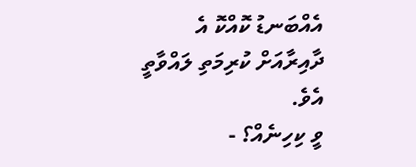އެއްބަނޑު ކޮއްކޮ އެ ދާއިރާއަށް ކުރިމަތި ލައްވާތީ އެވެ.
ވީ ކިހިނެއް؟ -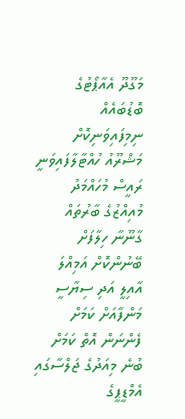މަގޫދޫ އެއާޕޯޓުގެ ބޮޑުބައެއް ނިމިފައިވަނިކޮށް މަޝްރޫއު ހުއްޓާލާފައިވަނީ ރައީސް މުހައްމަދު މުއިއްޒުގެ ބާރުތައް ގާނޫނާ ހިލާފަށް ބޭނުންކޮށް އަމިއްލަ އާއިލީ އަދި ސިޔާސީ މަންފާއަށް ކަމަށް ފެންނަން އޮތް ކަމަށް ބުނެ މިއަދުގެ ޖަލްސާގައި އެމްޑީޕީގެ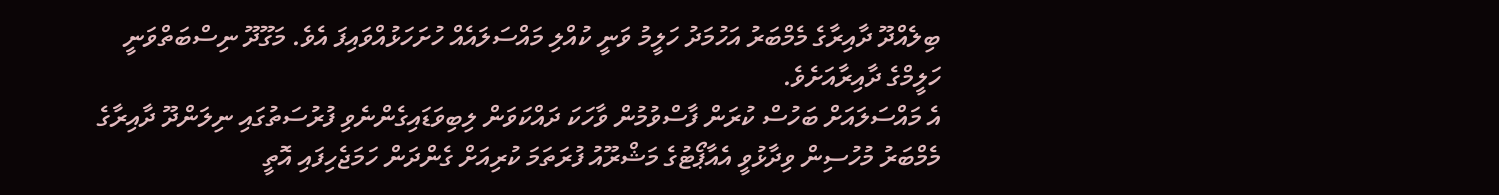ބިލެއްދޫ ދާއިރާގެ މެމްބަރު އަހުމަދު ހަލީމު ވަނީ ކުއްލި މައްސަލައެއް ހުށަހަޅުއްވައިފަ އެވެ. މަގޫދޫ ނިސްބަތްވަނީ ހަލީމްގެ ދާއިރާއަށެވެ.
އެ މައްސަލައަށް ބަހުސް ކުރަން ފާސްވުމުން ވާހަކަ ދައްކަވަން ލިބިވަޑައިގެންނެވި ފުރުސަތުގައި ނިލަންދޫ ދާއިރާގެ މެމްބަރު މުހުސިން ވިދާޅުވީ އެއާޕޯޓުގެ މަޝްރޫއު ފުރަތަމަ ކުރިއަށް ގެންދަން ހަމަޖެހިފައި އޮތީ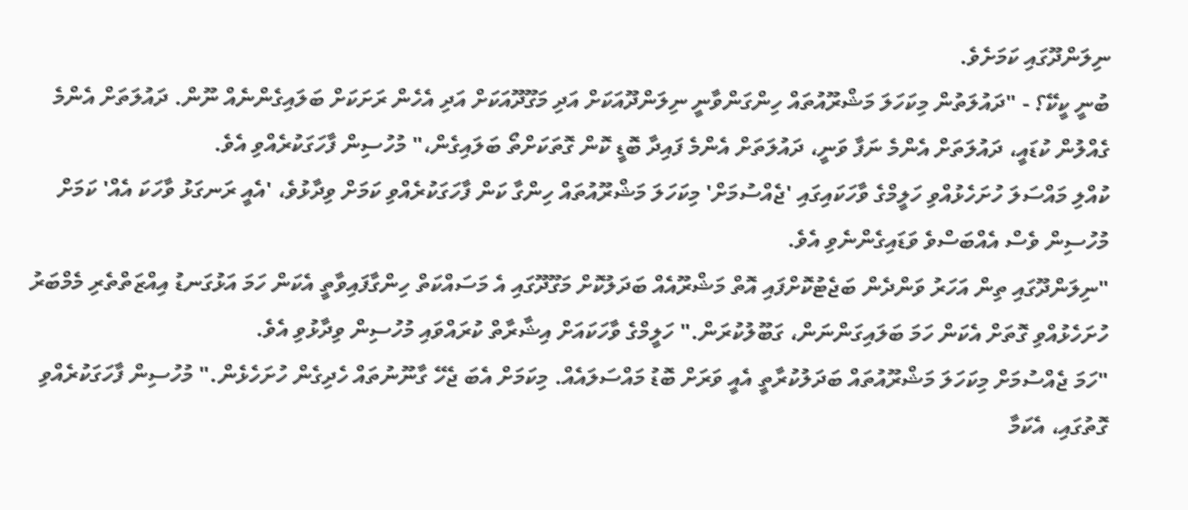ނިލަންދޫގައި ކަމަށެވެ.
ބުނީ ކީކޭ؟ - "ދައުލަތުން މިކަހަލަ މަޝްރޫއުތައް ހިންގަންވާނީ ނިލަންދޫއަކަށް އަދި މަގޫދޫއަކަށް އަދި އެހެން ރަށަކަށް ބަލައިގެންނެއް ނޫން. ދައުލަތަށް އެންމެ ގެއްލުން ކުޑައީ، ދައުލަތަށް އެންމެ ނަފާ ވަނީ، ދައުލަތަށް އެންމެ ފައިދާ ބޮޑީ ކޮން ގޮތަކަށްތޯ ބަލައިގެން،" މުހުސިން ފާހަގަކުރެއްވި އެވެ.
ކުއްލި މައްސަލަ ހުށަހެޅުއްވި ހަލީމްގެ ވާހަކައިގައި 'ޖެއްސުމަށް' މިކަހަލަ މަޝްރޫއުތައް ހިންގާ ކަން ފާހަގަކުރެއްވި ކަމަށް ވިދާޅުވެ، 'އެއީ ރަނގަޅު ވާހަކަ އެއް' ކަމަށް މުހުސިން ވެސް އެއްބަސްވެ ވަޑައިގެންނެވި އެވެ.
"ނިލަންދޫގައި ތިން އަހަރު ވަންދެން ބަޖެޓުކޮށްފައި އޮތް މަޝްރޫއެއް ބަދަލުކޮށް މަގޫދޫގައި އެ މަސައްކަތް ހިންގާފައިވާތީ އެކަން ހަމަ އަޅުގަނޑު އިއްޒަތްތެރި މެމްބަރު ހުށަހެޅުއްވި ގޮތަށް އެކަން ހަމަ ބަލައިގަންނަން، ގަބޫލުކުރަން." ހަލީމްގެ ވާހަކައަށް އިޝާރާތް ކުރައްވައި މުހުސިން ވިދާޅުވި އެވެ.
"ހަމަ ޖެއްސުމަށް މިކަހަލަ މަޝްރޫއުތައް ބަދަލުކުރާތީ އެއީ ވަރަށް ބޮޑު މައްސަލައެއް. މިކަމަށް އެބަ ޖެހޭ ގާނޫނުތައް ހެދިގެން ހުށަހެޅެން." މުހުސިން ފާހަގަކުރެއްވި ގޮތުގައި، އެކަމާ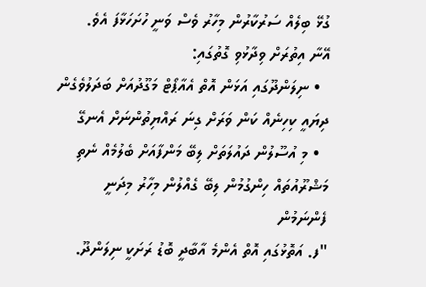ގުޅޭ ބިލެއް ސަރުކާރުން މިހާރު ވެސް ވަނީ ހުށަހަޅާފަ އެވެ.
އޭނާ އިތުރަށް ވިދާޅުވި ގޮތުގައި:
  • ނިލަންދޫގައި އަޅަން އޮތް އެއާޕޯޓް މަގޫދުއަށް ބަދަލުވެގެން ދިޔައީ ކިހިނެއް ކަން ވަރަށް ގިނަ ރައްޔިތުންނަށް އެނގޭ
  • މި އުސޫލުން ދައުލަތަށް ލިބޭ މަންފާއަށް ބެލުމެއް ނެތި މަޝްރޫއުތައް ހިންގުމުން ލިބޭ ގެއްލުން މިހާރު މިދަނީ ފެންނަމުން
"ފ. އަތޮޅުގައި އޮތް އެންމެ އާބާދީ ބޮޑު ރަށަކީ ނިލަންދޫ.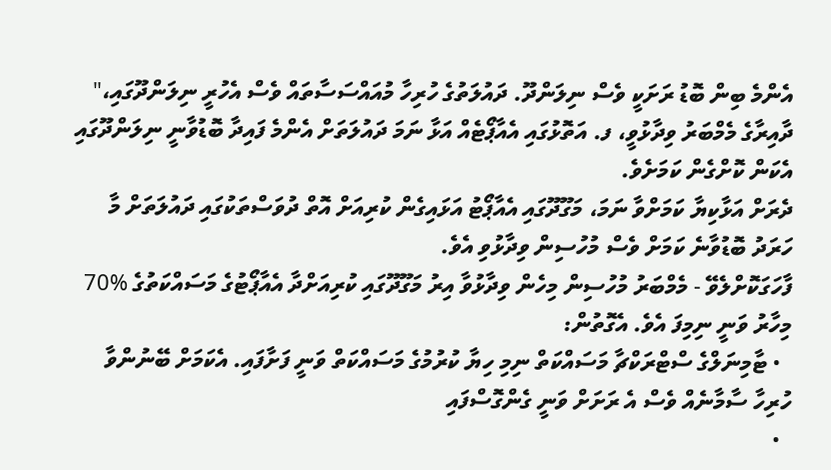އެންމެ ބިން ބޮޑު ރަށަކީ ވެސް ނިލަންދޫ. ދައުލަތުގެ ހުރިހާ މުއައްސަސާތައް ވެސް އެހުރީ ނިލަންދޫގައި،" ދާއިރާގެ މެމްބަރު ވިދާޅުވީ، ފ. އަތޮޅުގައި އެއާޕޯޓެއް އަޅާ ނަމަ ދައުލަތަށް އެންމެ ފައިދާ ބޮޑުވާނީ ނިލަންދޫގައި އެކަން ކޮށްގެން ކަމަށެވެ.
ދެރަށް އަޅާކިޔާ ކަމަށްވާ ނަމަ، މަގޫދޫގައި އެއާޕޯޓު އަޅައިގެން ކުރިއަށް އޮތް ދުވަސްތަކުގައި ދައުލަތަށް މާ ހަރަދު ބޮޑުވާނެ ކަމަށް ވެސް މުހުސިން ވިދާޅުވި އެވެ.
ފާހަގަކޮށްލެވޭ - މެމްބަރު މުހުސިން މިހެން ވިދާޅުވާ އިރު މަގޫދޫގައި ކުރިއަށްދާ އެއާޕޯޓުގެ މަސައްކަތުގެ %70 މިހާރު ވަނީ ނިމިފަ އެވެ. އެގޮތުން:
  • ޓާމިނަލްގެ ސްޓްރަކްޗާ މަސައްކަތް ނިމި ހިޔާ ކުރުމުގެ މަސައްކަތް ވަނީ ފަށާފައި. އެކަމަށް ބޭނުންވާ ހުރިހާ ސާމާނެއް ވެސް އެ ރަށަށް ވަނީ ގެންގޮސްފައި
  •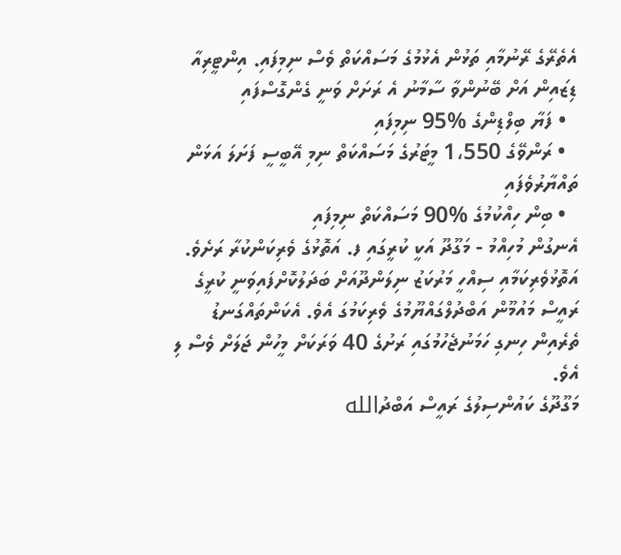އެތެރޭގެ ރޭނުމާއި ތަޅުން އެޅުމުގެ މަސައްކަތް ވެސް ނިމިފައި. އިންޓީރިއާ ޑިޒައިން އަށް ބޭނުންވާ ސާމާނު އެ ރަށަށް ވަނީ ގެންގޮސްފައި
  • ފަޔާ ބިލްޑިންގެ %95 ނިމިފައި
  • ރަންވޭގެ 1،550 މީޓަރުގެ މަސައްކަތް ނިމި އޭބީސީ ފަށަލަ އަޅަން ތައްޔާރުވެފައި
  • ބިން ހިއްކުމުގެ %90 މަސައްކަތް ނިމިފައި
އެނގުން މުހިއްމު - މަގޫދޫ އަކީ ކުރީގައި ފ. އަތޮޅުގެ ވެރިކަންކުރާ ރަށެވެ. އަތޮޅުވެރިކަމާއި ސިއްހީ މަރުކަޒު ނިލަންދޫއަށް ބަދަލުކޮށްފައިވަނީ ކުރީގެ ރައީސް މައުމޫން އަބްދުލްގައްޔޫމުގެ ވެރިކަމުގަ އެވެ. އެކަންތައްގަނޑު ތެރެއިން ހިނގި ހަމަނުޖެހުމުގައި ރަށުގެ 40 ވަރަކަށް މީހުން ޖަލަށް ވެސް ލި އެވެ.
މަގޫދޫގެ ކައުންސިލުގެ ރައީސް އަބްދުالله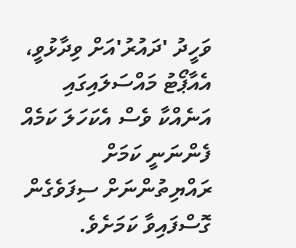ވަހީދު 'ދައުރު'އަށް ވިދާޅުވީ، އެއާޕޯޓު މައްސަލައިގައި އަނެއްކާ ވެސް އެކަހަލަ ކަމެއް ފެންނަނީ ކަމަށް ރައްޔިތުންނަށް ސިފަވެގެން ގޮސްފައިވާ ކަމަށެވެ.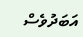އަބަދުވެސް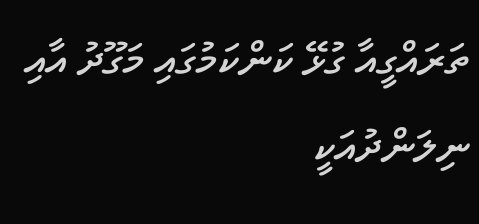ތަރައްގީއާ ގުޅޭ ކަންކަމުގައި މަގޫދު އާއި ނިލަންދުއަކީ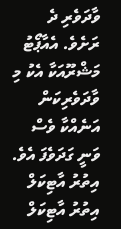ވާދަވެރި ދެ ރަށެވެ. އެއާޕޯޓު މަޝްރޫއަކާ އެކު މި ވާދަވެރިކަން އަނެއްކާ ވެސް ވަނީ ގަދަވެފަ އެވެ.
އިތުރު އާޓިކަލް
އިތުރު އާޓިކަލް